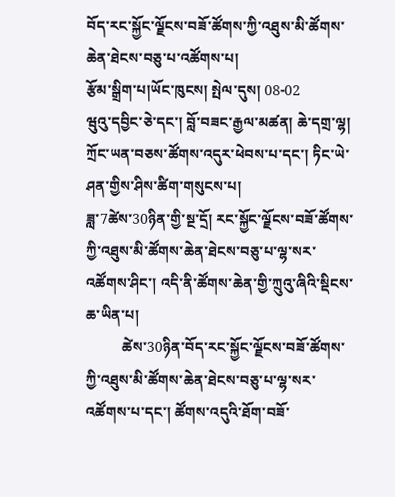བོད་རང་སྐྱོང་ལྗོངས་བཟོ་ཚོགས་ཀྱི་འཐུས་མི་ཚོགས་ཆེན་ཐེངས་བཅུ་པ་འཚོགས་པ།
རྩོམ་སྒྲིག་པ།ཡོང་ཁུངས། སྤེལ་དུས། 08-02
ཝུའུ་དབྱིང་ཅེ་དང་། བློ་བཟང་རྒྱལ་མཚན། ཆེ་དགྲ་ལྷ། ཀྲོང་ཡན་བཅས་ཚོགས་འདུར་ཕེབས་པ་དང་། ཏིང་ཡེ་ཤན་གྱིས་ཤིས་ཚིག་གསུངས་པ།
ཟླ་7ཚེས་30ཉིན་གྱི་སྔ་དྲོ། རང་སྐྱོང་ལྗོངས་བཟོ་ཚོགས་ཀྱི་འཐུས་མི་ཚོགས་ཆེན་ཐེངས་བཅུ་པ་ལྷ་སར་འཚོགས་ཤིང་། འདི་ནི་ཚོགས་ཆེན་གྱི་ཀྲུའུ་ཞིའི་སྡིངས་ཆ་ཡིན་པ།
          ཚེས་30ཉིན་བོད་རང་སྐྱོང་ལྗོངས་བཟོ་ཚོགས་ཀྱི་འཐུས་མི་ཚོགས་ཆེན་ཐེངས་བཅུ་པ་ལྷ་སར་འཚོགས་པ་དང་། ཚོགས་འདུའི་ཐོག་བཟོ་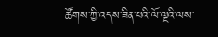ཚོགས་ཀྱི་འདས་ཟིན་པའི་ལོ་ལྔའི་ལས་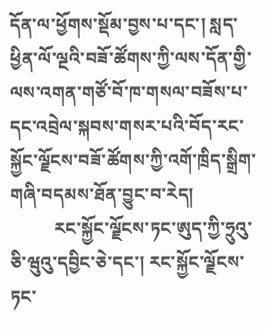དོན་ལ་ཕྱོགས་སྡོམ་བྱས་པ་དང་། སླད་ཕྱིན་ལོ་ལྔའི་བཟོ་ཚོགས་ཀྱི་ལས་དོན་གྱི་ལས་འགན་གཙོ་བོ་ཁ་གསལ་བཟོས་པ་དང་འབྲེལ་སྐབས་གསར་པའི་བོད་རང་སྐྱོང་ལྗོངས་བཟོ་ཚོགས་ཀྱི་འགོ་ཁྲིད་སྒྲིག་གཞི་བདམས་ཐོན་བྱུང་བ་རེད།
          རང་སྐྱོང་ལྗོངས་ཏང་ཨུད་ཀྱི་ཧྲུའུ་ཅི་ཝུའུ་དབྱིང་ཅེ་དང་། རང་སྐྱོང་ལྗོངས་ཏང་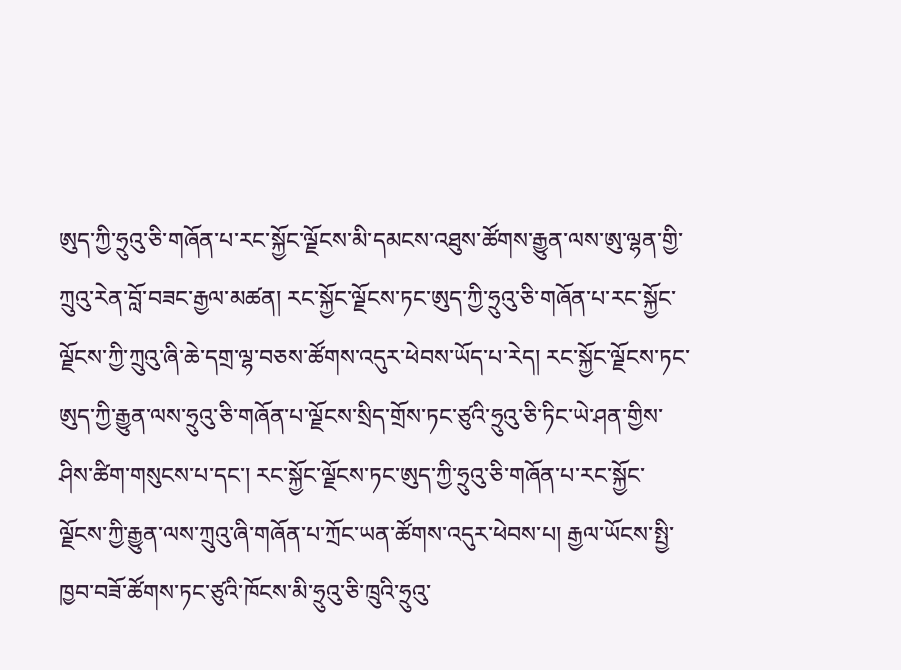ཨུད་ཀྱི་ཧྲུའུ་ཅི་གཞོན་པ་རང་སྐྱོང་ལྗོངས་མི་དམངས་འཐུས་ཚོགས་རྒྱུན་ལས་ཨུ་ལྷན་གྱི་ཀྲུའུ་རེན་བློ་བཟང་རྒྱལ་མཚན། རང་སྐྱོང་ལྗོངས་ཏང་ཨུད་ཀྱི་ཧྲུའུ་ཅི་གཞོན་པ་རང་སྐྱོང་ལྗོངས་ཀྱི་ཀྲུའུ་ཞི་ཆེ་དགྲ་ལྷ་བཅས་ཚོགས་འདུར་ཕེབས་ཡོད་པ་རེད། རང་སྐྱོང་ལྗོངས་ཏང་ཨུད་ཀྱི་རྒྱུན་ལས་ཧྲུའུ་ཅི་གཞོན་པ་ལྗོངས་སྲིད་གྲོས་ཏང་ཙུའི་ཧྲུའུ་ཅི་ཏིང་ཡེ་ཤན་གྱིས་ཤིས་ཚིག་གསུངས་པ་དང་། རང་སྐྱོང་ལྗོངས་ཏང་ཨུད་ཀྱི་ཧྲུའུ་ཅི་གཞོན་པ་རང་སྐྱོང་ལྗོངས་ཀྱི་རྒྱུན་ལས་ཀྲུའུ་ཞི་གཞོན་པ་ཀྲོང་ཡན་ཚོགས་འདུར་ཕེབས་པ། རྒྱལ་ཡོངས་སྤྱི་ཁྱབ་བཟོ་ཚོགས་ཏང་ཙུའི་ཁོངས་མི་ཧྲུའུ་ཅི་ཁྲུའི་ཧྲུའུ་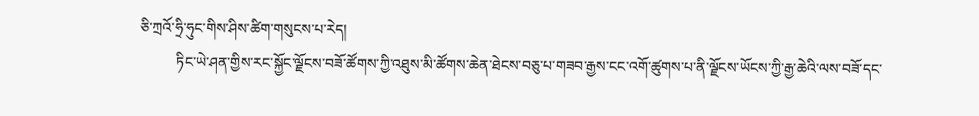ཅི་ཀྲའོ་ཧྲི་ཧུང་གིས་ཤིས་ཚིག་གསུངས་པ་རེད།
          ཏིང་ཡེ་ཤན་གྱིས་རང་སྐྱོང་ལྗོངས་བཟོ་ཚོགས་ཀྱི་འཐུས་མི་ཚོགས་ཆེན་ཐེངས་བཅུ་པ་གཟབ་རྒྱས་ངང་འགོ་ཚུགས་པ་ནི་ལྗོངས་ཡོངས་ཀྱི་རྒྱ་ཆེའི་ལས་བཟོ་དང་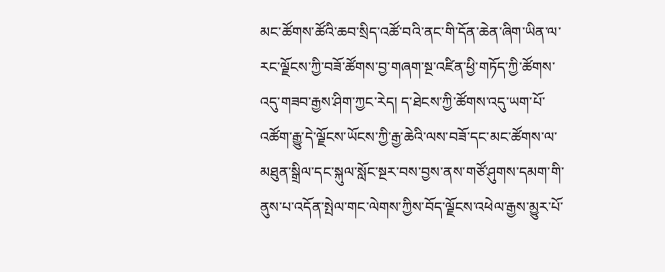མང་ཚོགས་ཚོའི་ཆབ་སྲིད་འཚོ་བའི་ནང་གི་དོན་ཆེན་ཞིག་ཡིན་ལ་རང་ལྗོངས་ཀྱི་བཟོ་ཚོགས་བྱ་གཞག་སྔ་འཛིན་ཕྱི་གཏོད་ཀྱི་ཚོགས་འདུ་གཟབ་རྒྱས་ཤིག་ཀྱང་རེད། ད་ཐེངས་ཀྱི་ཚོགས་འདུ་ཡག་པོ་འཚོག་རྒྱུ་དེ་ལྗོངས་ཡོངས་ཀྱི་རྒྱ་ཆེའི་ལས་བཟོ་དང་མང་ཚོགས་ལ་མཐུན་སྒྲིལ་དང་སྐུལ་སློང་སྔར་བས་བྱས་ནས་གཙོ་ཤུགས་དམག་གི་ནུས་པ་འདོན་སྤེལ་གང་ལེགས་ཀྱིས་བོད་ལྗོངས་འཕེལ་རྒྱས་མྱུར་པོ་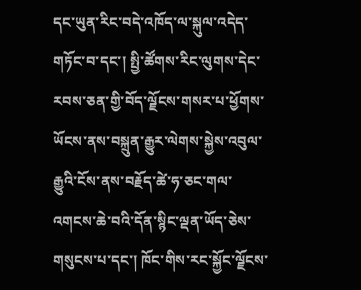དང་ཡུན་རིང་བདེ་འཁོད་ལ་སྐུལ་འདེད་གཏོང་བ་དང་། སྤྱི་ཚོགས་རིང་ལུགས་དེང་རབས་ཅན་གྱི་བོད་ལྗོངས་གསར་པ་ཕྱོགས་ཡོངས་ནས་བསྐྲུན་རྒྱུར་ལེགས་སྐྱེས་འབུལ་རྒྱུའི་ངོས་ནས་བརྗོད་ཚེ་ཧ་ཅང་གལ་འགངས་ཆེ་བའི་དོན་སྙིང་ལྡན་ཡོད་ཅེས་གསུངས་པ་དང་། ཁོང་གིས་རང་སྐྱོང་ལྗོངས་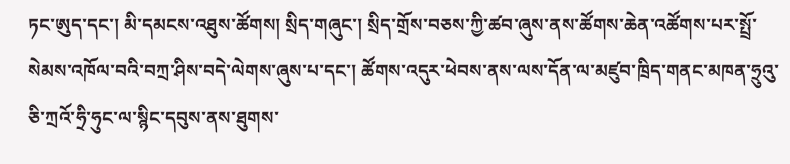ཏང་ཨུད་དང་། མི་དམངས་འཐུས་ཚོགས། སྲིད་གཞུང་། སྲིད་གྲོས་བཅས་ཀྱི་ཚབ་ཞུས་ནས་ཚོགས་ཆེན་འཚོགས་པར་སྤྲོ་སེམས་འཁོལ་བའི་བཀྲ་ཤིས་བདེ་ལེགས་ཞུས་པ་དང་། ཚོགས་འདུར་ཕེབས་ནས་ལས་དོན་ལ་མཛུབ་ཁྲིད་གནང་མཁན་ཧྲུའུ་ཅི་ཀྲའོ་ཧྲི་ཧུང་ལ་སྙིང་དབུས་ནས་ཐུགས་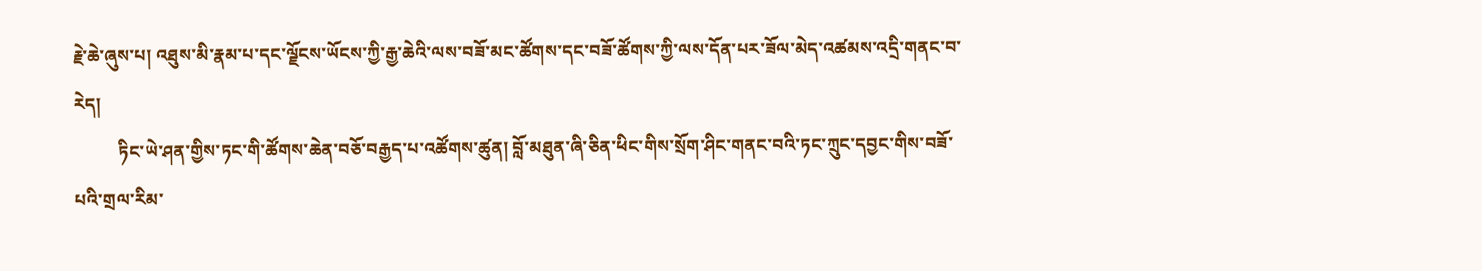རྗེ་ཆེ་ཞུས་པ། འཐུས་མི་རྣམ་པ་དང་ལྗོངས་ཡོངས་ཀྱི་རྒྱ་ཆེའི་ལས་བཟོ་མང་ཚོགས་དང་བཟོ་ཚོགས་ཀྱི་ལས་དོན་པར་ཟོལ་མེད་འཚམས་འདྲི་གནང་བ་རེད།
          ཏིང་ཡེ་ཤན་གྱིས་ཏང་གི་ཚོགས་ཆེན་བཅོ་བརྒྱད་པ་འཚོགས་ཚུན། བློ་མཐུན་ཞི་ཅིན་ཕིང་གིས་སྲོག་ཤིང་གནང་བའི་ཏང་ཀྲུང་དབྱང་གིས་བཟོ་པའི་གྲལ་རིམ་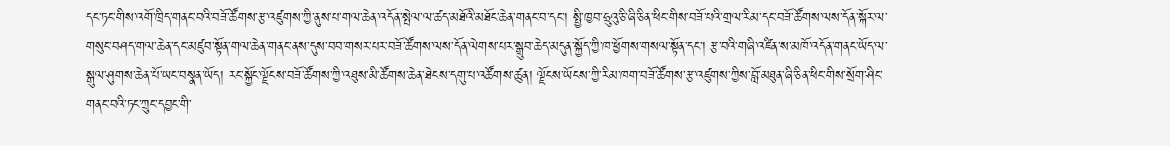དང་ཏང་གིས་འགོ་ཁྲིད་གནང་བའི་བཟོ་ཚོགས་རྩ་འཛུགས་ཀྱི་ནུས་པ་གལ་ཆེན་འདོན་སྤེལ་ལ་ཚད་མཐོའི་མཐོང་ཆེན་གནང་བ་དང་། སྤྱི་ཁྱབ་ཧྲུའུ་ཅི་ཞི་ཅིན་ཕིང་གིས་བཟོ་པའི་གྲལ་རིམ་དང་བཟོ་ཚོགས་ལས་དོན་སྐོར་ལ་གསུང་བཤད་གལ་ཆེན་དང་མཛུབ་སྟོན་གལ་ཆེན་གནང་ནས་དུས་བབ་གསར་པར་བཟོ་ཚོགས་ལས་དོན་ལེགས་པར་སྒྲུབ་ཆེད་མདུན་སྐྱོད་ཀྱི་ཁ་ཕྱོགས་གསལ་སྟོན་དང་། རྩ་བའི་གཞི་འཛིན་ས་མཁོ་འདོན་གནང་ཡོད་ལ་སྒུལ་ཤུགས་ཆེན་པོ་ཡང་བསྣན་ཡོད། རང་སྐྱོང་ལྗོངས་བཟོ་ཚོགས་ཀྱི་འཐུས་མི་ཚོགས་ཆེན་ཐེངས་དགུ་པ་འཚོགས་ཚུན། ལྗོངས་ཡོངས་ཀྱི་རིམ་ཁག་བཟོ་ཚོགས་རྩ་འཛུགས་ཀྱིས་བློ་མཐུན་ཞི་ཅིན་ཕིང་གིས་སྲོག་ཤིང་གནང་བའི་ཏང་ཀྲུང་དབྱང་གི་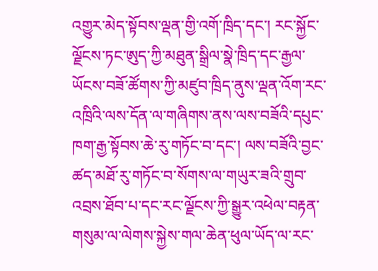འགྱུར་མེད་སྟོབས་ལྡན་གྱི་འགོ་ཁྲིད་དང་། རང་སྐྱོང་ལྗོངས་ཏང་ཨུད་ཀྱི་མཐུན་སྒྲིལ་སྣེ་ཁྲིད་དང་རྒྱལ་ཡོངས་བཟོ་ཚོགས་ཀྱི་མཛུབ་ཁྲིད་ནུས་ལྡན་འོག་རང་འཁྲིའི་ལས་དོན་ལ་གཞིགས་ནས་ལས་བཟོའི་དཔུང་ཁག་རྒྱ་སྟོབས་ཆེ་རུ་གཏོང་བ་དང་། ལས་བཟོའི་བྱང་ཚད་མཐོ་རུ་གཏོང་བ་སོགས་ལ་གཡུར་ཟའི་གྲུབ་འབྲས་ཐོབ་པ་དང་རང་ལྗོངས་ཀྱི་སྒྱུར་འཕེལ་བརྟན་གསུམ་ལ་ལེགས་སྐྱེས་གལ་ཆེན་ཕུལ་ཡོད་ལ་རང་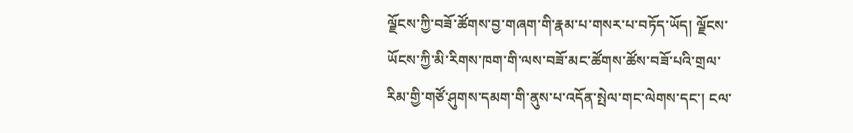ལྗོངས་ཀྱི་བཟོ་ཚོགས་བྱ་གཞག་གི་རྣམ་པ་གསར་པ་བཏོད་ཡོད། ལྗོངས་ཡོངས་ཀྱི་མི་རིགས་ཁག་གི་ལས་བཟོ་མང་ཚོགས་ཚོས་བཟོ་པའི་གྲལ་རིམ་གྱི་གཙོ་ཤུགས་དམག་གི་ནུས་པ་འདོན་སྤེལ་གང་ལེགས་དང་། ངལ་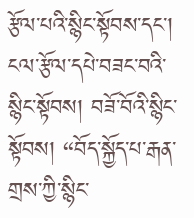རྩོལ་པའི་སྙིང་སྟོབས་དང་། ངལ་རྩོལ་དཔེ་བཟང་བའི་སྙིང་སྟོབས། བཟོ་བོའི་སྙིང་སྟོབས། “བོད་སྐྱོད་པ་རྒན་གྲས་ཀྱི་སྙིང་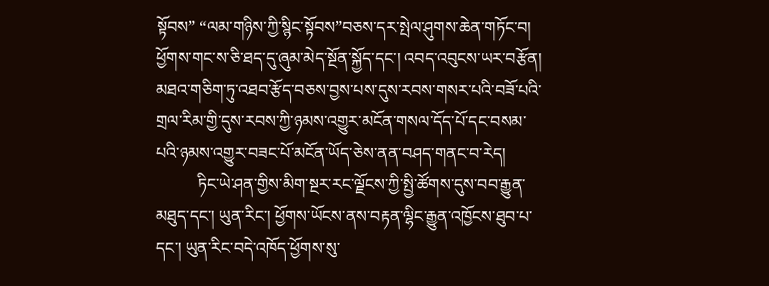སྟོབས” “ལམ་གཉིས་ཀྱི་སྙིང་སྟོབས”བཅས་དར་སྤེལ་ཤུགས་ཆེན་གཏོང་བ། ཕྱོགས་གང་ས་ཅི་ཐད་དུ་ཞུམ་མེད་སྔོན་སྐྱོད་དང་། འབད་འབུངས་ཡར་བརྩོན། མཐའ་གཅིག་ཏུ་འཐབ་རྩོད་བཅས་བྱས་པས་དུས་རབས་གསར་པའི་བཟོ་པའི་གྲལ་རིམ་གྱི་དུས་རབས་ཀྱི་ཉམས་འགྱུར་མངོན་གསལ་དོད་པོ་དང་བསམ་པའི་ཉམས་འགྱུར་བཟང་པོ་མངོན་ཡོད་ཅེས་ནན་བཤད་གནང་བ་རེད།
          ཏིང་ཡེ་ཤན་གྱིས་མིག་སྔར་རང་ལྗོངས་ཀྱི་སྤྱི་ཚོགས་དུས་བབ་རྒྱུན་མཐུད་དང་། ཡུན་རིང་། ཕྱོགས་ཡོངས་ནས་བརྟན་ལྷིང་རྒྱུན་འཁྱོངས་ཐུབ་པ་དང་། ཡུན་རིང་བདེ་འཁོད་ཕྱོགས་སུ་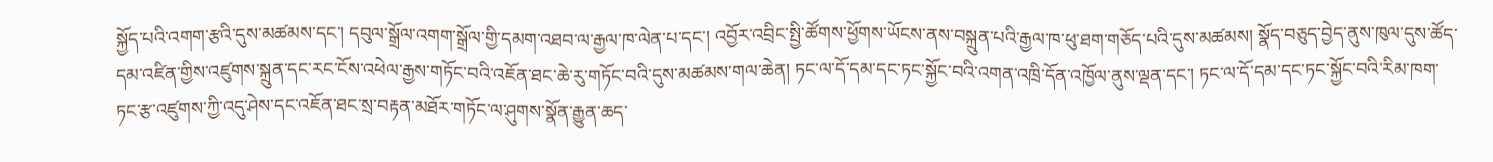སྐྱོད་པའི་འགག་རྩའི་དུས་མཚམས་དང་། དབུལ་སྒྲོལ་འགག་སྒྲོལ་གྱི་དམག་འཐབ་ལ་རྒྱལ་ཁ་ལེན་པ་དང་། འབྱོར་འབྲིང་སྤྱི་ཚོགས་ཕྱོགས་ཡོངས་ནས་བསྐྲུན་པའི་རྒྱལ་ཁ་ཕུ་ཐག་གཅོད་པའི་དུས་མཚམས། སྣོད་བཅུད་བྱེད་ནུས་ཁུལ་དུས་ཚོད་དམ་འཛིན་གྱིས་འཛུགས་སྐྲུན་དང་རང་ངོས་འཕེལ་རྒྱས་གཏོང་བའི་འཇོན་ཐང་ཆེ་རུ་གཏོང་བའི་དུས་མཚམས་གལ་ཆེན། ཏང་ལ་དོ་དམ་དང་ཏང་སྐྱོང་བའི་འགན་འཁྲི་དོན་འཁྱོལ་ནུས་ལྡན་དང་། ཏང་ལ་དོ་དམ་དང་ཏང་སྐྱོང་བའི་རིམ་ཁག་ཏང་རྩ་འཛུགས་ཀྱི་འདུ་ཤེས་དང་འཇོན་ཐང་སྲ་བརྟན་མཐོར་གཏོང་ལ་ཤུགས་སྣོན་རྒྱུན་ཆད་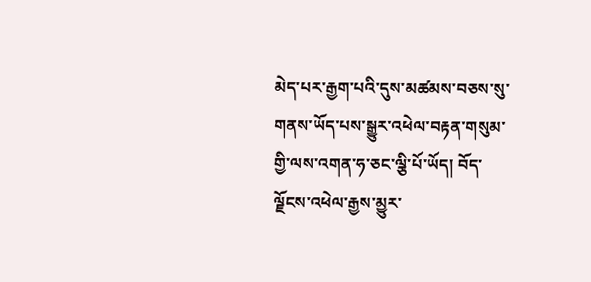མེད་པར་རྒྱག་པའི་དུས་མཚམས་བཅས་སུ་གནས་ཡོད་པས་སྒྱུར་འཕེལ་བརྟན་གསུམ་གྱི་ལས་འགན་ཧ་ཅང་ལྕི་པོ་ཡོད། བོད་ལྗོངས་འཕེལ་རྒྱས་མྱུར་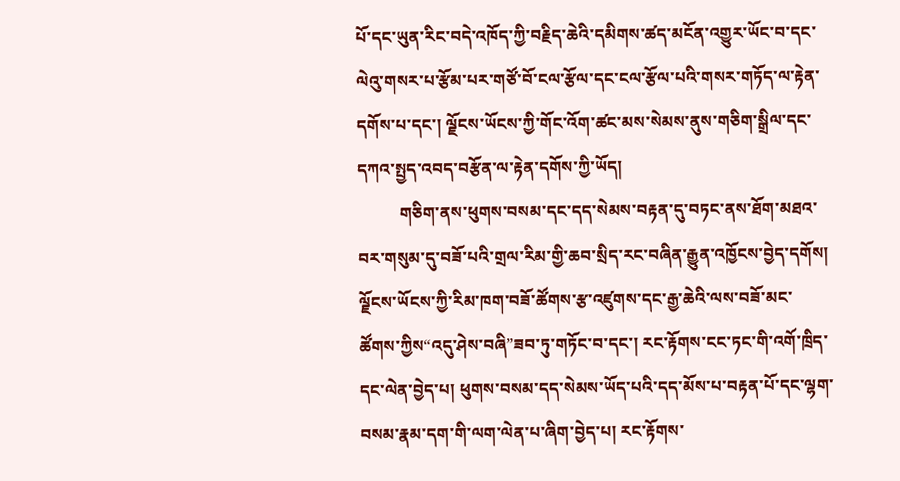པོ་དང་ཡུན་རིང་བདེ་འཁོད་ཀྱི་བརྗིད་ཆེའི་དམིགས་ཚད་མངོན་འགྱུར་ཡོང་བ་དང་ལེའུ་གསར་པ་རྩོམ་པར་གཙོ་བོ་ངལ་རྩོལ་དང་ངལ་རྩོལ་པའི་གསར་གཏོད་ལ་རྟེན་དགོས་པ་དང་། ལྗོངས་ཡོངས་ཀྱི་གོང་འོག་ཚང་མས་སེམས་ནུས་གཅིག་སྒྲིལ་དང་དཀའ་སྤྱད་འབད་བརྩོན་ལ་རྟེན་དགོས་ཀྱི་ཡོད།
          གཅིག་ནས་ཕུགས་བསམ་དང་དད་སེམས་བརྟན་དུ་བཏང་ནས་ཐོག་མཐའ་བར་གསུམ་དུ་བཟོ་པའི་གྲལ་རིམ་གྱི་ཆབ་སྲིད་རང་བཞིན་རྒྱུན་འཁྱོངས་བྱེད་དགོས། ལྗོངས་ཡོངས་ཀྱི་རིམ་ཁག་བཟོ་ཚོགས་རྩ་འཛུགས་དང་རྒྱ་ཆེའི་ལས་བཟོ་མང་ཚོགས་ཀྱིས“འདུ་ཤེས་བཞི”ཟབ་ཏུ་གཏོང་བ་དང་། རང་རྟོགས་ངང་ཏང་གི་འགོ་ཁྲིད་དང་ལེན་བྱེད་པ། ཕུགས་བསམ་དད་སེམས་ཡོད་པའི་དད་མོས་པ་བརྟན་པོ་དང་ལྷག་བསམ་རྣམ་དག་གི་ལག་ལེན་པ་ཞིག་བྱེད་པ། རང་རྟོགས་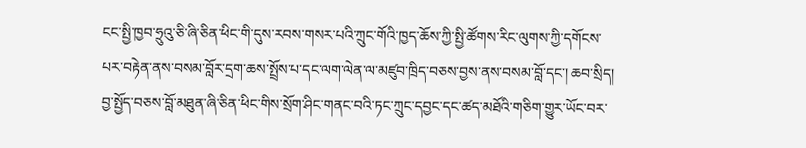ངང་སྤྱི་ཁྱབ་ཧྲུའུ་ཅི་ཞི་ཅིན་ཕིང་གི་དུས་རབས་གསར་པའི་ཀྲུང་གོའི་ཁྱད་ཆོས་ཀྱི་སྤྱི་ཚོགས་རིང་ལུགས་ཀྱི་དགོངས་པར་བརྟེན་ནས་བསམ་བློར་དྲག་ཆས་སྤྲོས་པ་དང་ལག་ལེན་ལ་མཛུབ་ཁྲིད་བཅས་བྱས་ནས་བསམ་བློ་དང་། ཆབ་སྲིད། བྱ་སྤྱོད་བཅས་བློ་མཐུན་ཞི་ཅིན་ཕིང་གིས་སྲོག་ཤིང་གནང་བའི་ཏང་ཀྲུང་དབྱང་དང་ཚད་མཐོའི་གཅིག་གྱུར་ཡོང་བར་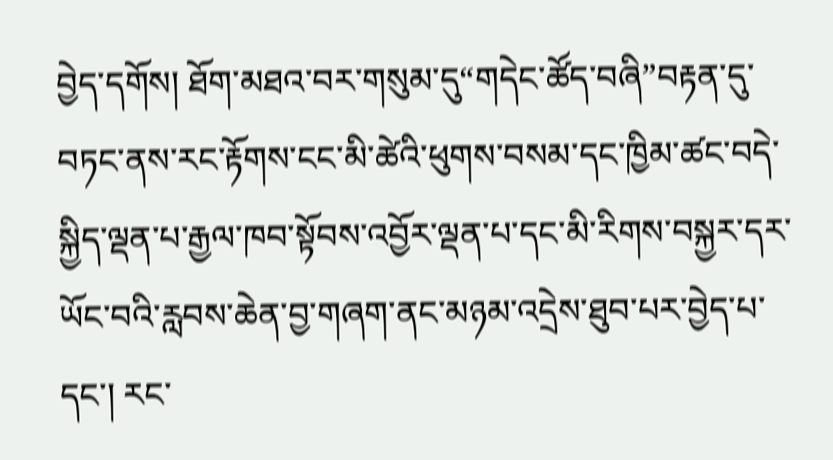བྱེད་དགོས། ཐོག་མཐའ་བར་གསུམ་དུ“གདེང་ཚོད་བཞི”བརྟན་དུ་བཏང་ནས་རང་རྟོགས་ངང་མི་ཚེའི་ཕུགས་བསམ་དང་ཁྱིམ་ཚང་བདེ་སྐྱིད་ལྡན་པ་རྒྱལ་ཁབ་སྟོབས་འབྱོར་ལྡན་པ་དང་མི་རིགས་བསྐྱར་དར་ཡོང་བའི་རླབས་ཆེན་བྱ་གཞག་ནང་མཉམ་འདྲེས་ཐུབ་པར་བྱེད་པ་དང་། རང་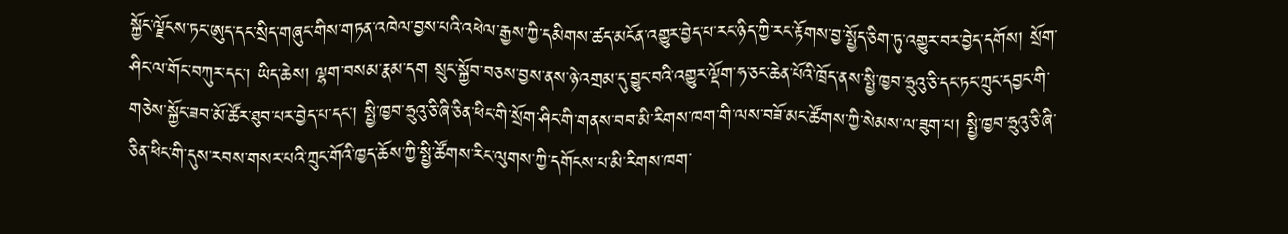སྐྱོང་ལྗོངས་ཏང་ཨུད་དང་སྲིད་གཞུང་གིས་གཏན་འཁེལ་བྱས་པའི་འཕེལ་རྒྱས་ཀྱི་དམིགས་ཚད་མངོན་འགྱུར་བྱེད་པ་རང་ཉིད་ཀྱི་རང་རྟོགས་བྱ་སྤྱོད་ཅིག་ཏུ་འགྱུར་བར་བྱེད་དགོས། སྲོག་ཤིང་ལ་གོང་བཀུར་དང་། ཡིད་ཆེས། ལྷག་བསམ་རྣམ་དག སྲུང་སྐྱོབ་བཅས་བྱས་ནས་ཉེ་འགྲམ་དུ་བྱུང་བའི་འགྱུར་ལྡོག་ཧ་ཅང་ཆེན་པོའི་ཁྲོད་ནས་སྤྱི་ཁྱབ་ཧྲུའུ་ཅི་དང་ཏང་ཀྲུང་དབྱང་གི་གཅེས་སྐྱོང་ཟབ་མོ་ཚོར་ཐུབ་པར་བྱེད་པ་དང་། སྤྱི་ཁྱབ་ཧྲུའུ་ཅི་ཞི་ཅིན་ཕིང་གི་སྲོག་ཤིང་གི་གནས་བབ་མི་རིགས་ཁག་གི་ལས་བཟོ་མང་ཚོགས་ཀྱི་སེམས་ལ་ཟུག་པ། སྤྱི་ཁྱབ་ཧྲུའུ་ཅི་ཞི་ཅིན་ཕིང་གི་དུས་རབས་གསར་པའི་ཀྲུང་གོའི་ཁྱད་ཆོས་ཀྱི་སྤྱི་ཚོགས་རིང་ལུགས་ཀྱི་དགོངས་པ་མི་རིགས་ཁག་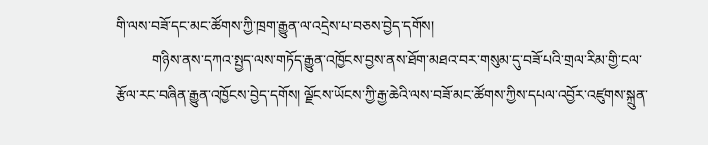གི་ལས་བཟོ་དང་མང་ཚོགས་ཀྱི་ཁྲག་རྒྱུན་ལ་འདྲེས་པ་བཅས་བྱེད་དགོས།
          གཉིས་ནས་དཀའ་སྤྱད་ལས་གཏོད་རྒྱུན་འཁྱོངས་བྱས་ནས་ཐོག་མཐའ་བར་གསུམ་དུ་བཟོ་པའི་གྲལ་རིམ་གྱི་ངལ་རྩོལ་རང་བཞིན་རྒྱུན་འཁྱོངས་བྱེད་དགོས། ལྗོངས་ཡོངས་ཀྱི་རྒྱ་ཆེའི་ལས་བཟོ་མང་ཚོགས་ཀྱིས་དཔལ་འབྱོར་འཛུགས་སྐྲུན་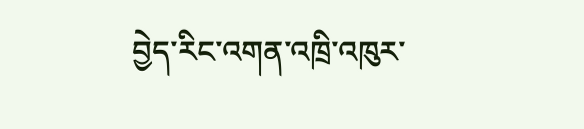བྱེད་རིང་འགན་འཁྲི་འཁུར་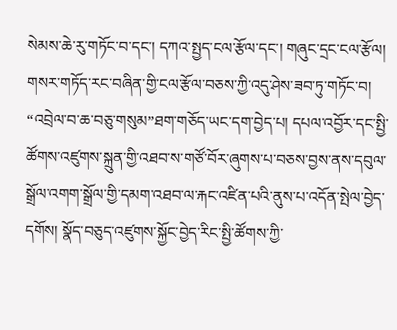སེམས་ཆེ་རུ་གཏོང་བ་དང་། དཀའ་སྤྱད་ངལ་རྩོལ་དང་། གཞུང་དྲང་ངལ་རྩོལ། གསར་གཏོད་རང་བཞིན་གྱི་ངལ་རྩོལ་བཅས་ཀྱི་འདུ་ཤེས་ཟབ་ཏུ་གཏོང་བ། “འབྲེལ་བ་ཆ་བཅུ་གསུམ”ཐག་གཅོད་ཡང་དག་བྱེད་པ། དཔལ་འབྱོར་དང་སྤྱི་ཚོགས་འཛུགས་སྐྲུན་གྱི་འཐབ་ས་གཙོ་བོར་ཞུགས་པ་བཅས་བྱས་ནས་དབུལ་སྒྲོལ་འགག་སྒྲོལ་གྱི་དམག་འཐབ་ལ་རྐང་འཛིན་པའི་ནུས་པ་འདོན་སྤེལ་བྱེད་དགོས། སྣོད་བཅུད་འཛུགས་སྐྱོང་བྱེད་རིང་སྤྱི་ཚོགས་ཀྱི་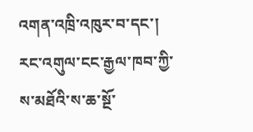འགན་འཁྲི་འཁུར་བ་དང་། རང་འགུལ་ངང་རྒྱལ་ཁབ་ཀྱི་ས་མཐོའི་ས་ཆ་སྔོ་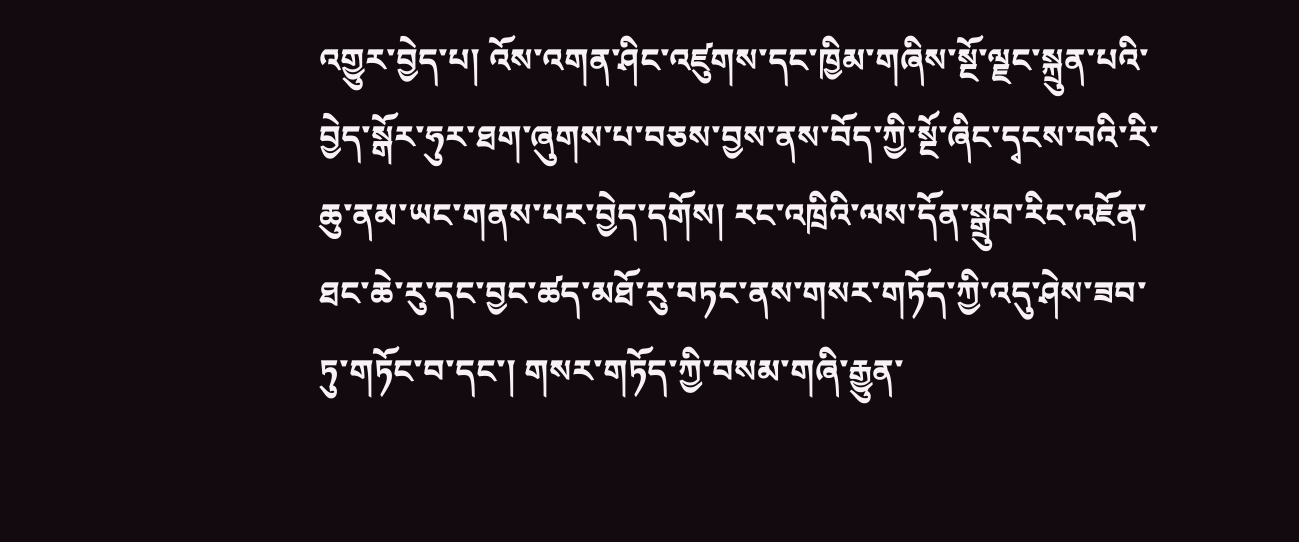འགྱུར་བྱེད་པ། འོས་འགན་ཤིང་འཛུགས་དང་ཁྱིམ་གཞིས་སྔོ་ལྗང་སྐྲུན་པའི་བྱེད་སྒོར་ཧུར་ཐག་ཞུགས་པ་བཅས་བྱས་ནས་བོད་ཀྱི་སྔོ་ཞིང་དྭངས་བའི་རི་ཆུ་ནམ་ཡང་གནས་པར་བྱེད་དགོས། རང་འཁྲིའི་ལས་དོན་སྒྲུབ་རིང་འཇོན་ཐང་ཆེ་རུ་དང་བྱང་ཚད་མཐོ་རུ་བཏང་ནས་གསར་གཏོད་ཀྱི་འདུ་ཤེས་ཟབ་ཏུ་གཏོང་བ་དང་། གསར་གཏོད་ཀྱི་བསམ་གཞི་རྒྱུན་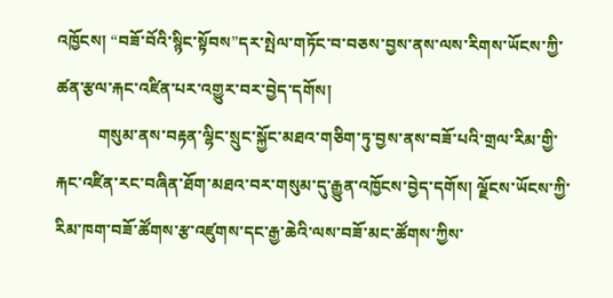འཁྱོངས། “བཟོ་བོའི་སྙིང་སྟོབས”དར་སྤེལ་གཏོང་བ་བཅས་བྱས་ནས་ལས་རིགས་ཡོངས་ཀྱི་ཚན་རྩལ་རྐང་འཛིན་པར་འགྱུར་བར་བྱེད་དགོས།
          གསུམ་ནས་བརྟན་ལྷིང་སྲུང་སྐྱོང་མཐའ་གཅིག་ཏུ་བྱས་ནས་བཟོ་པའི་གྲལ་རིམ་གྱི་རྐང་འཛིན་རང་བཞིན་ཐོག་མཐའ་བར་གསུམ་དུ་རྒྱུན་འཁྱོངས་བྱེད་དགོས། ལྗོངས་ཡོངས་ཀྱི་རིམ་ཁག་བཟོ་ཚོགས་རྩ་འཛུགས་དང་རྒྱ་ཆེའི་ལས་བཟོ་མང་ཚོགས་ཀྱིས་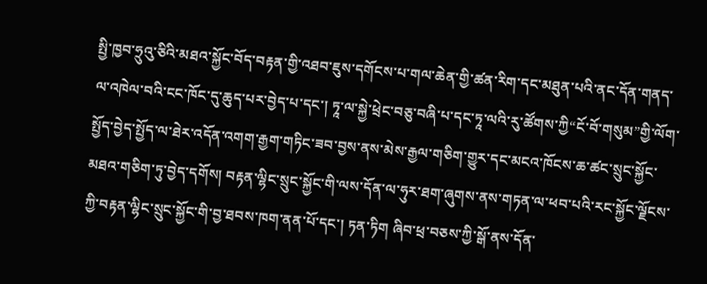སྤྱི་ཁྱབ་ཧྲུའུ་ཅིའི་མཐའ་སྐྱོང་བོད་བརྟན་གྱི་འཐབ་ཇུས་དགོངས་པ་གལ་ཆེན་གྱི་ཚན་རིག་དང་མཐུན་པའི་ནང་དོན་གནད་ལ་འཁེལ་བའི་ངང་ཁོང་དུ་ཆུད་པར་བྱེད་པ་དང་། ཏཱ་ལ་སྐྱེ་ཕྲེང་བཅུ་བཞི་པ་དང་ཏཱ་ལའི་རུ་ཚོགས་ཀྱི“ངོ་བོ་གསུམ”གྱི་ལོག་སྤྱོད་བྱེད་སྤྱོད་ལ་ཐེར་འདོན་འགག་རྒྱག་གཏིང་ཟབ་བྱས་ནས་མེས་རྒྱལ་གཅིག་གྱུར་དང་མངའ་ཁོངས་ཆ་ཚང་སྲུང་སྐྱོང་མཐའ་གཅིག་ཏུ་བྱེད་དགོས། བརྟན་ལྷིང་སྲུང་སྐྱོང་གི་ལས་དོན་ལ་ཧུར་ཐག་ཞུགས་ནས་གཏན་ལ་ཕབ་པའི་རང་སྐྱོང་ལྗོངས་ཀྱི་བརྟན་ལྷིང་སྲུང་སྐྱོང་གི་བྱ་ཐབས་ཁག་ནན་པོ་དང་། ཏན་ཏིག ཞིབ་ཕྲ་བཅས་ཀྱི་སྒོ་ནས་དོན་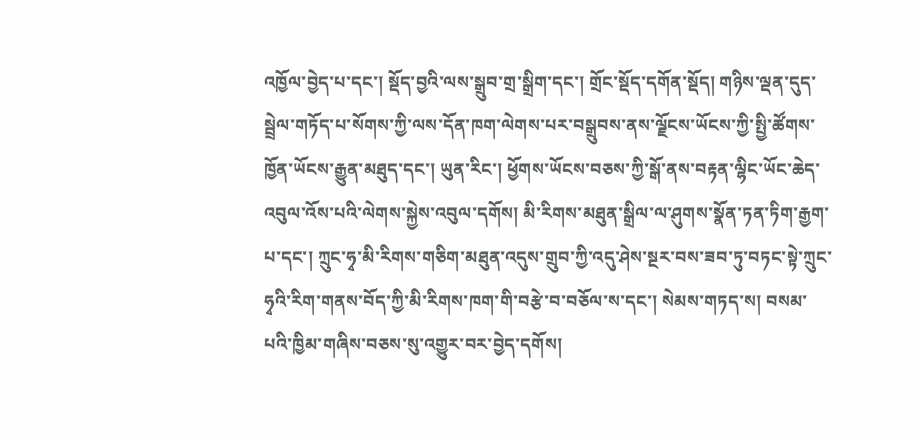འཁྱོལ་བྱེད་པ་དང་། སྡོད་བྱའི་ལས་སྒྲུབ་གྲ་སྒྲིག་དང་། གྲོང་སྡོད་དགོན་སྡོད། གཉིས་ལྡན་དུད་སྦྲེལ་གཏོད་པ་སོགས་ཀྱི་ལས་དོན་ཁག་ལེགས་པར་བསྒྲུབས་ནས་ལྗོངས་ཡོངས་ཀྱི་སྤྱི་ཚོགས་ཁྱོན་ཡོངས་རྒྱུན་མཐུད་དང་། ཡུན་རིང་། ཕྱོགས་ཡོངས་བཅས་ཀྱི་སྒོ་ནས་བརྟན་ལྷིང་ཡོང་ཆེད་འབུལ་འོས་པའི་ལེགས་སྐྱེས་འབུལ་དགོས། མི་རིགས་མཐུན་སྒྲིལ་ལ་ཤུགས་སྣོན་ཏན་ཏིག་རྒྱག་པ་དང་། ཀྲུང་ཧྭ་མི་རིགས་གཅིག་མཐུན་འདུས་གྲུབ་ཀྱི་འདུ་ཤེས་སྔར་བས་ཟབ་ཏུ་བཏང་སྟེ་ཀྲུང་ཧྭའི་རིག་གནས་བོད་ཀྱི་མི་རིགས་ཁག་གི་བརྩེ་བ་བཅོལ་ས་དང་། སེམས་གཏད་ས། བསམ་པའི་ཁྱིམ་གཞིས་བཅས་སུ་འགྱུར་བར་བྱེད་དགོས།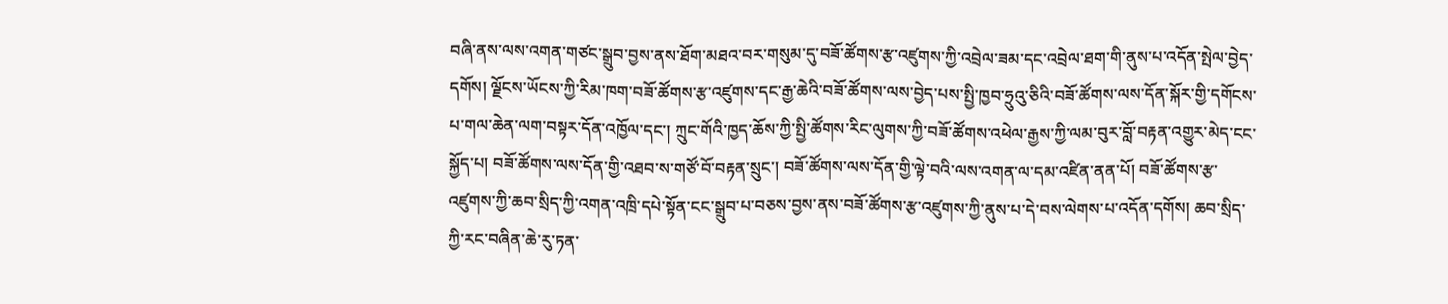བཞི་ནས་ལས་འགན་གཙང་སྒྲུབ་བྱས་ནས་ཐོག་མཐའ་བར་གསུམ་དུ་བཟོ་ཚོགས་རྩ་འཛུགས་ཀྱི་འབྲེལ་ཟམ་དང་འབྲེལ་ཐག་གི་ནུས་པ་འདོན་སྤེལ་བྱེད་དགོས། ལྗོངས་ཡོངས་ཀྱི་རིམ་ཁག་བཟོ་ཚོགས་རྩ་འཛུགས་དང་རྒྱ་ཆེའི་བཟོ་ཚོགས་ལས་བྱེད་པས་སྤྱི་ཁྱབ་ཧྲུའུ་ཅིའི་བཟོ་ཚོགས་ལས་དོན་སྐོར་གྱི་དགོངས་པ་གལ་ཆེན་ལག་བསྟར་དོན་འཁྱོལ་དང་། ཀྲུང་གོའི་ཁྱད་ཆོས་ཀྱི་སྤྱི་ཚོགས་རིང་ལུགས་ཀྱི་བཟོ་ཚོགས་འཕེལ་རྒྱས་ཀྱི་ལམ་བུར་བློ་བརྟན་འགྱུར་མེད་ངང་སྐྱོད་པ། བཟོ་ཚོགས་ལས་དོན་གྱི་འཐབ་ས་གཙོ་བོ་བརྟན་སྲུང་། བཟོ་ཚོགས་ལས་དོན་གྱི་ལྟེ་བའི་ལས་འགན་ལ་དམ་འཛིན་ནན་པོ། བཟོ་ཚོགས་རྩ་འཛུགས་ཀྱི་ཆབ་སྲིད་ཀྱི་འགན་འཁྲི་དཔེ་སྟོན་ངང་སྒྲུབ་པ་བཅས་བྱས་ནས་བཟོ་ཚོགས་རྩ་འཛུགས་ཀྱི་ནུས་པ་དེ་བས་ལེགས་པ་འདོན་དགོས། ཆབ་སྲིད་ཀྱི་རང་བཞིན་ཆེ་རུ་ཏན་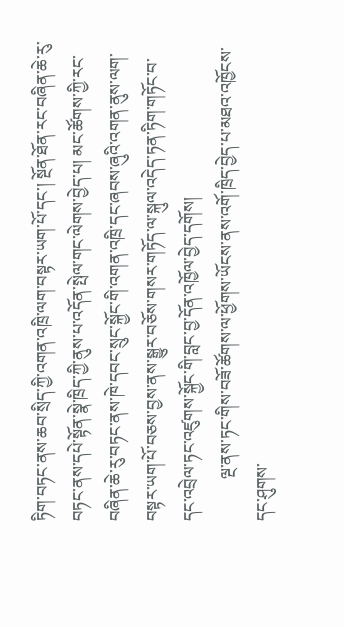ཏིག་བཏང་ནས་ཆབ་སྲིད་ཀྱི་འགན་འཁྲི་ལག་བསྟར་ཡག་པོ་དང་། སྔོན་ཐོན་རང་བཞིན་ཆེ་རུ་བཏང་ནས་དཔེ་སྟོན་སྣེ་ཁྲིད་ཀྱི་ནུས་པ་འདོན་སྤེལ་གང་ལེགས་བྱེད་པ། མང་ཚོགས་ཀྱི་རང་བཞིན་ཆེ་རུ་བཏང་ནས་ཁེ་དབང་སྲུང་སྐྱོང་གི་འགན་འཁྲི་དང་ཞབས་ཞུའི་འགན་ནུས་ལག་བསྟར་ཡག་པོ་བཅས་བྱས་ནས་སྒྱུར་བཅོས་གསར་གཏོད་ལ་སྐུལ་འདེད་ཏན་ཏིག་གཏོང་བ་དང་འབྲེལ་ཏང་འཛུགས་སྐྱོང་གི་བླང་བྱ་དོན་འཁྱོལ་བྱེད་དགོས།
          ལྔ་ནས་ཏང་གིས་བཟོ་ཚོགས་ལ་ཕྱོགས་ཡོངས་ནས་འགོ་ཁྲིད་བྱེད་པ་མཐའ་འཁྱོངས་དང་ཤུགས་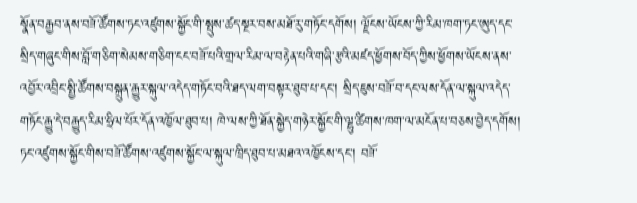སྣོན་བརྒྱབ་ནས་བཟོ་ཚོགས་ཏང་འཛུགས་སྐྱོང་གི་སྤུས་ཚད་སྔར་བས་མཐོ་རུ་གཏོང་དགོས། ལྗོངས་ཡོངས་ཀྱི་རིམ་ཁག་ཏང་ཨུད་དང་སྲིད་གཞུང་གིས་བློ་གཅིག་སེམས་གཅིག་ངང་བཟོ་པའི་གྲལ་རིམ་ལ་བརྟེན་པའི་གཞི་རྩའི་མཛད་ཕྱོགས་བོད་ཀྱིས་ཕྱོགས་ཡོངས་ནས་འབྱོར་འབྲིང་སྤྱི་ཚོགས་བསྐྲུན་རྒྱུར་སྐུལ་འདེད་གཏོང་བའི་ཐད་ལག་བསྟར་ཐུབ་པ་དང་། སྲིད་ཇུས་བཟོ་བ་དང་ལས་དོན་ལ་སྐུལ་འདེད་གཏོང་རྒྱུ་དེ་བརྒྱུད་རིམ་ཧྲིལ་པོར་དོན་འཁྱོལ་ཐུབ་པ། ཁེ་ལས་ཀྱི་ཐོན་སྐྱེད་གཉེར་སྐྱོང་གི་ལྷུ་ཚིགས་ཁག་ལ་མངོན་པ་བཅས་བྱེད་དགོས། ཏང་འཛུགས་སྐྱོང་གིས་བཟོ་ཚོགས་འཛུགས་སྐྱོང་ལ་སྐུལ་ཁྲིད་ཐུབ་པ་མཐའ་འཁྱོངས་དང་། བཟོ་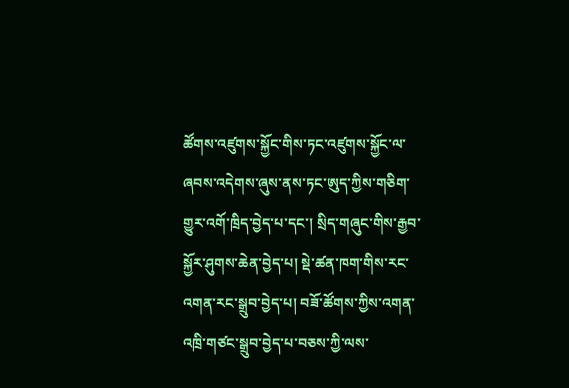ཚོགས་འཛུགས་སྐྱོང་གིས་ཏང་འཛུགས་སྐྱོང་ལ་ཞབས་འདེགས་ཞུས་ནས་ཏང་ཨུད་ཀྱིས་གཅིག་གྱུར་འགོ་ཁྲིད་བྱེད་པ་དང་། སྲིད་གཞུང་གིས་རྒྱབ་སྐྱོར་ཤུགས་ཆེན་བྱེད་པ། སྡེ་ཚན་ཁག་གིས་རང་འགན་རང་སྒྲུབ་བྱེད་པ། བཟོ་ཚོགས་ཀྱིས་འགན་འཁྲི་གཙང་སྒྲུབ་བྱེད་པ་བཅས་ཀྱི་ལས་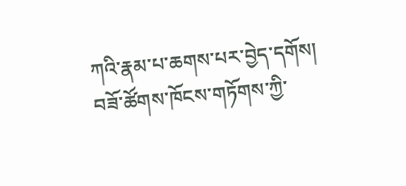ཀའི་རྣམ་པ་ཆགས་པར་བྱེད་དགོས། བཟོ་ཚོགས་ཁོངས་གཏོགས་ཀྱི་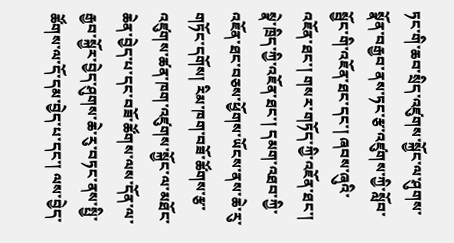ཏང་གི་ཆབ་སྲིད་འཛུགས་སྐྱོང་ལ་ཤུགས་སྣོན་བརྒྱབ་ནས་ཏང་རྩ་འཛུགས་ཀྱི་སློབ་སྦྱོང་གི་འཇོན་ཐང་དང་། ཞབས་ཞུའི་འཇོན་ཐང་། གསར་གཏོད་ཀྱི་འཇོན་ཐང་། སྣེ་ཁྲིད་ཀྱི་འཇོན་ཐང་། དམག་འཐབ་ཀྱི་འཇོན་ཐང་བཅས་ཕྱོགས་ཡོངས་ནས་ཆེ་རུ་གཏོང་དགོས། རིམ་ཁག་བཟོ་ཚོགས་རྩ་འཛུགས་ཚན་ཁག་འཛུགས་སྐྱོང་ལ་མཐོང་ཆེན་བྱེད་པ་དང་བཟོ་ཚོགས་ལས་དོན་ལ་རྒྱབ་སྐྱོར་བྱེད་ཤུགས་ཆེ་རུ་བཏང་ནས་སྤྱི་ཚོགས་ལ་དོ་དམ་བྱེད་པ་དང་། ལས་བྱེད་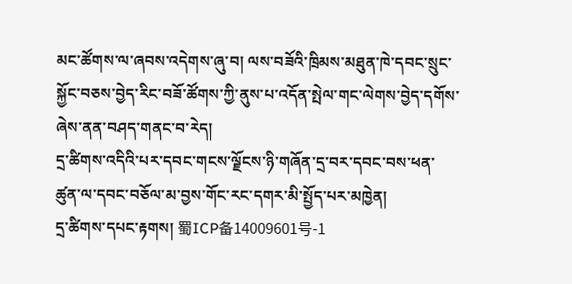མང་ཚོགས་ལ་ཞབས་འདེགས་ཞུ་བ། ལས་བཟོའི་ཁྲིམས་མཐུན་ཁེ་དབང་སྲུང་སྐྱོང་བཅས་བྱེད་རིང་བཟོ་ཚོགས་ཀྱི་ནུས་པ་འདོན་སྤེལ་གང་ལེགས་བྱེད་དགོས་ཞེས་ནན་བཤད་གནང་བ་རེད།
དྲ་ཚིགས་འདིའི་པར་དབང་གངས་ལྗོངས་ཉི་གཞོན་དྲ་བར་དབང་བས་ཕན་ཚུན་ལ་དབང་བཅོལ་མ་བྱས་གོང་རང་དགར་མི་སྤྱོད་པར་མཁྱེན།
དྲ་ཚིགས་དཔང་རྟགས། 蜀ICP备14009601号-1